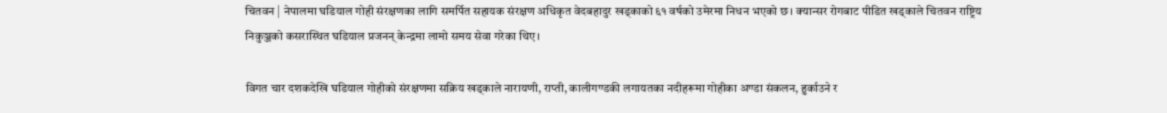चितवन | नेपालमा घडियाल गोही संरक्षणका लागि समर्पित सहायक संरक्षण अधिकृत वेदबहादुर खड्काको ६१ वर्षको उमेरमा निधन भएको छ। क्यान्सर रोगबाट पीडित खड्काले चितवन राष्ट्रिय निकुञ्जको कसरास्थित घडियाल प्रजनन् केन्द्रमा लामो समय सेवा गरेका थिए।

विगत चार दशकदेखि घडियाल गोहीको संरक्षणमा सक्रिय खड्काले नारायणी, राप्ती, कालीगण्डकी लगायतका नदीहरूमा गोहीका अण्डा संकलन, हुर्काउने र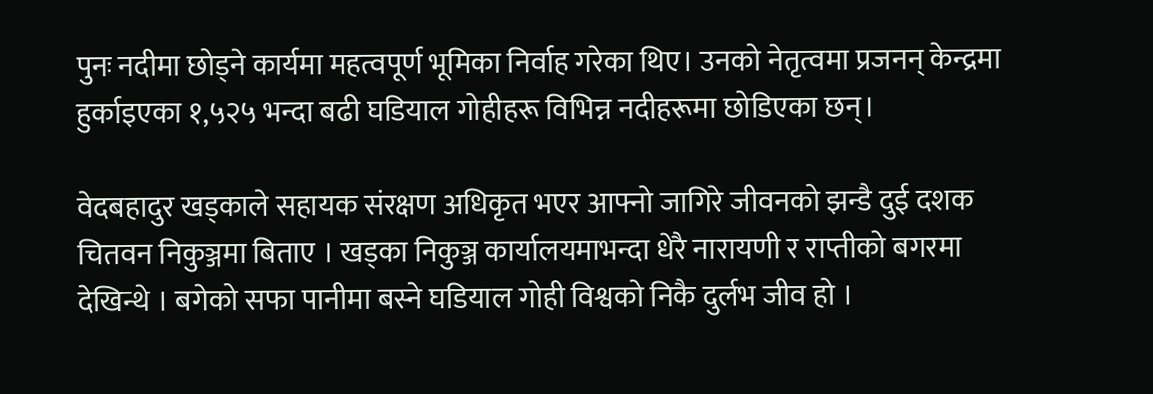पुनः नदीमा छोड्ने कार्यमा महत्वपूर्ण भूमिका निर्वाह गरेका थिए। उनको नेतृत्वमा प्रजनन् केन्द्रमा हुर्काइएका १,५२५ भन्दा बढी घडियाल गोहीहरू विभिन्न नदीहरूमा छोडिएका छन्।

वेदबहादुर खड्काले सहायक संरक्षण अधिकृत भएर आफ्नो जागिरे जीवनको झन्डै दुई दशक चितवन निकुञ्जमा बिताए । खड्का निकुञ्ज कार्यालयमाभन्दा धेरै नारायणी र राप्तीको बगरमा देखिन्थे । बगेको सफा पानीमा बस्ने घडियाल गोही विश्वको निकै दुर्लभ जीव हो ।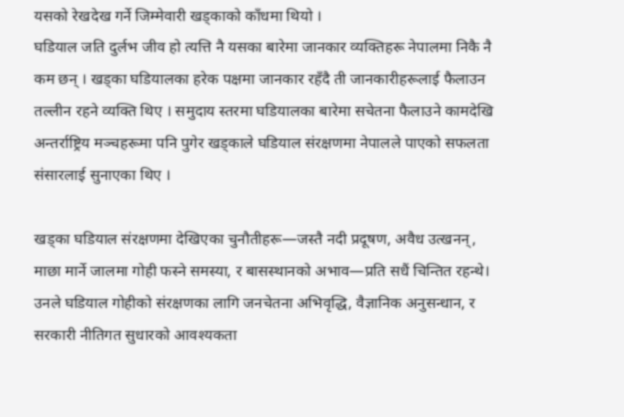यसको रेखदेख गर्ने जिम्मेवारी खड्काको काँधमा थियो ।
घडियाल जति दुर्लभ जीव हो त्यत्ति नै यसका बारेमा जानकार व्यक्तिहरू नेपालमा निकै नै कम छन् । खड्का घडियालका हरेक पक्षमा जानकार रहँदै ती जानकारीहरूलाई फैलाउन तल्लीन रहने व्यक्ति थिए । समुदाय स्तरमा घडियालका बारेमा सचेतना फैलाउने कामदेखि अन्तर्राष्ट्रिय मञ्चहरूमा पनि पुगेर खड्काले घडियाल संरक्षणमा नेपालले पाएको सफलता संसारलाई सुनाएका थिए ।

खड्का घडियाल संरक्षणमा देखिएका चुनौतीहरू—जस्तै नदी प्रदूषण, अवैध उत्खनन्, माछा मार्ने जालमा गोही फस्ने समस्या, र बासस्थानको अभाव—प्रति सधैं चिन्तित रहन्थे। उनले घडियाल गोहीको संरक्षणका लागि जनचेतना अभिवृद्धि, वैज्ञानिक अनुसन्धान, र सरकारी नीतिगत सुधारको आवश्यकता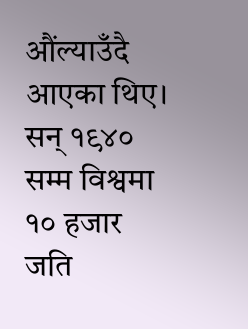औंल्याउँदै आएका थिए।
सन् १९४० सम्म विश्वमा १० हजार जति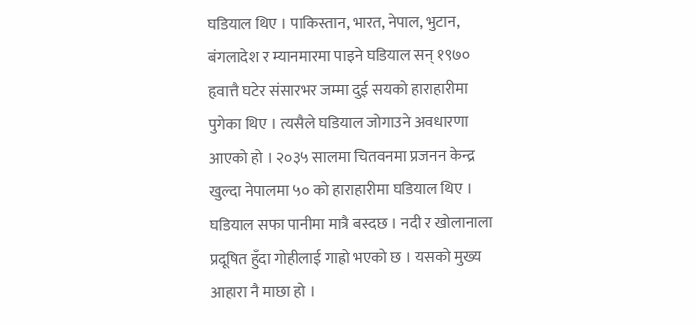घडियाल थिए । पाकिस्तान, भारत, नेपाल, भुटान, बंगलादेश र म्यानमारमा पाइने घडियाल सन् १९७० हृवात्तै घटेर संसारभर जम्मा दुई सयको हाराहारीमा पुगेका थिए । त्यसैले घडियाल जोगाउने अवधारणा आएको हो । २०३५ सालमा चितवनमा प्रजनन केन्द्र खुल्दा नेपालमा ५० को हाराहारीमा घडियाल थिए । घडियाल सफा पानीमा मात्रै बस्दछ । नदी र खोलानाला प्रदूषित हुँदा गोहीलाई गाह्रो भएको छ । यसको मुख्य आहारा नै माछा हो ।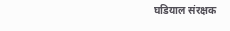घडियाल संरक्षक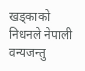खड्काको निधनले नेपाली वन्यजन्तु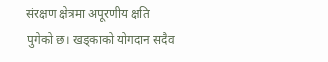संरक्षण क्षेत्रमा अपूरणीय क्षति पुगेको छ। खड्काको योगदान सदैव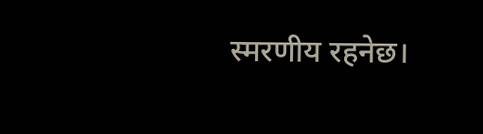स्मरणीय रहनेछ।